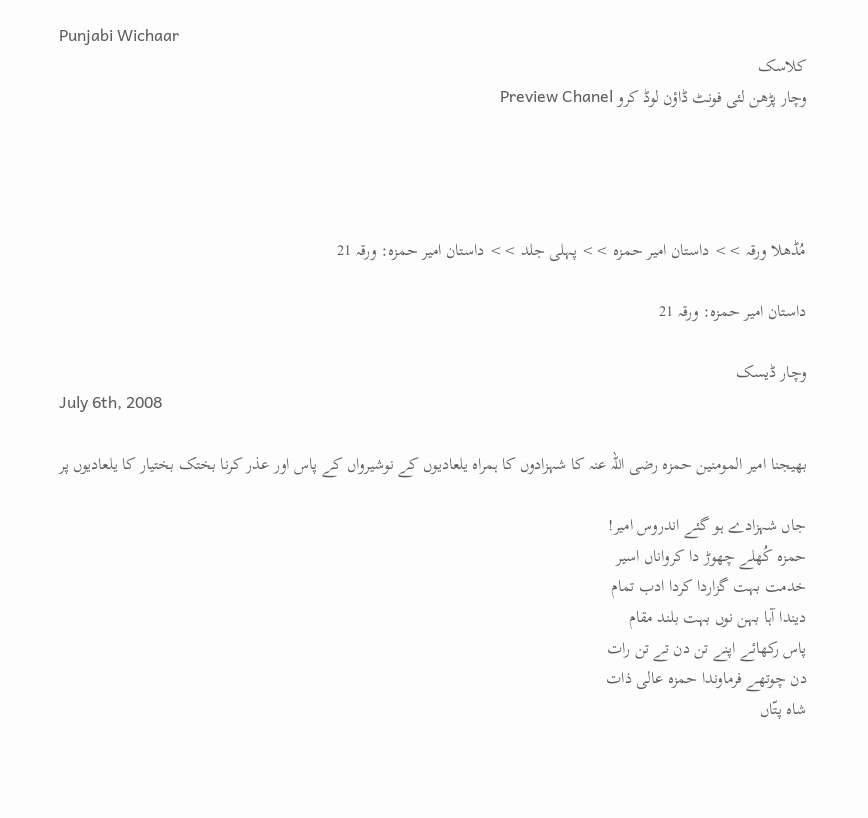Punjabi Wichaar
کلاسک
وچار پڑھن لئی فونٹ ڈاؤن لوڈ کرو Preview Chanel




مُڈھلا ورقہ >> داستان امیر حمزہ >> پہلی جلد >> داستان امیر حمزہ: ورقہ 21

داستان امیر حمزہ: ورقہ 21

وچار ڈیسک
July 6th, 2008

بھیجنا امیر المومنین حمزہ رضی اللہ عنہ کا شہزادوں کا ہمراہ یلعادیوں کے نوشیرواں کے پاس اور عذر کرنا بختک بختیار کا یلعادیوں پر

جاں شہزادے ہو گئے اندروس امیر!
حمزہ کُھلے چھوڑ دا کرواناں اسیر
خدمت بہت گزاردا کردا ادب تمام
دیندا آہا بہن نوں بہت بلند مقام
پاس رکھائے اپنے تن دن تے تن رات
دن چوتھے فرماوندا حمزہ عالی ذات
شاہ پتّاں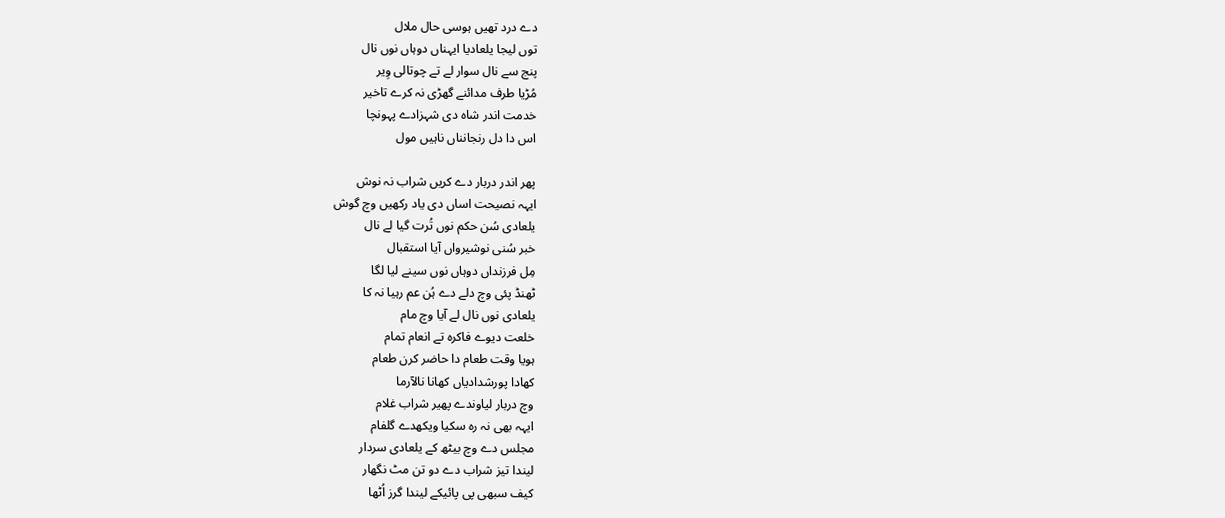دے درد تھیں ہوسی حال ملال
توں لیجا یلعادیا ایہناں دوہاں نوں نال
پنج سے نال سوار لے تے چوتالی وِیر
مُڑیا طرف مدائنے گھڑی نہ کرے تاخیر
خدمت اندر شاہ دی شہزادے پہونچا
اس دا دل رنجانناں ناہیں مول

پھر اندر دربار دے کریں شراب نہ نوش
ایہہ نصیحت اساں دی یاد رکھیں وچ گوش
یلعادی سُن حکم نوں تُرت گیا لے نال
خبر سُنی نوشیرواں آیا استقبال
مِل فرزنداں دوہاں نوں سینے لیا لگا
ٹھنڈ پئی وچ دلے دے ہُن عم رہیا نہ کا
یلعادی نوں نال لے آیا وچ مام
خلعت دیوے فاکرہ تے انعام تمام
ہویا وقت طعام دا حاضر کرن طعام
کھادا پورشدادیاں کھانا نالآرما
وچ دربار لیاوندے پھیر شراب غلام
ایہہ بھی نہ رہ سکیا ویکھدے گلفام
مجلس دے وچ بیٹھ کے یلعادی سردار
لیندا تیز شراب دے دو تن مٹ نگھار
کیف سبھی پی پائیکے لیندا گرز اُٹھا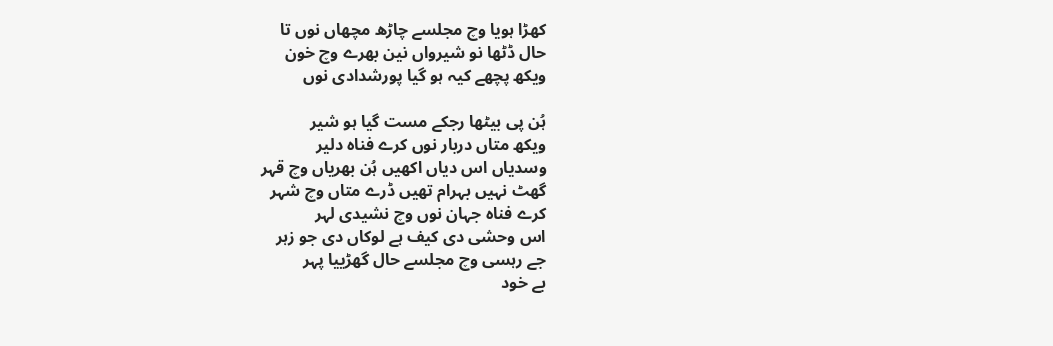کھڑا ہویا وچ مجلسے چاڑھ مچھاں نوں تا
حال ڈٹھا نو شیرواں نین بھرے وچ خون
ویکھ پچھے کیہ ہو گیا پورشدادی نوں

ہُن پی بیٹھا رجکے مست گیا ہو شیر
ویکھ متاں دربار نوں کرے فناہ دلیر
وسدیاں اس دیاں اکھیں ہُن بھریاں وچ قہر
گھٹ نہیں بہرام تھیں ڈرے متاں وچ شہر
کرے فناہ جہان نوں وچ نشیدی لہر
اس وحشی دی کیف ہے لوکاں دی جو زہر
جے رہسی وچ مجلسے حال گھڑییا پہر
بے خود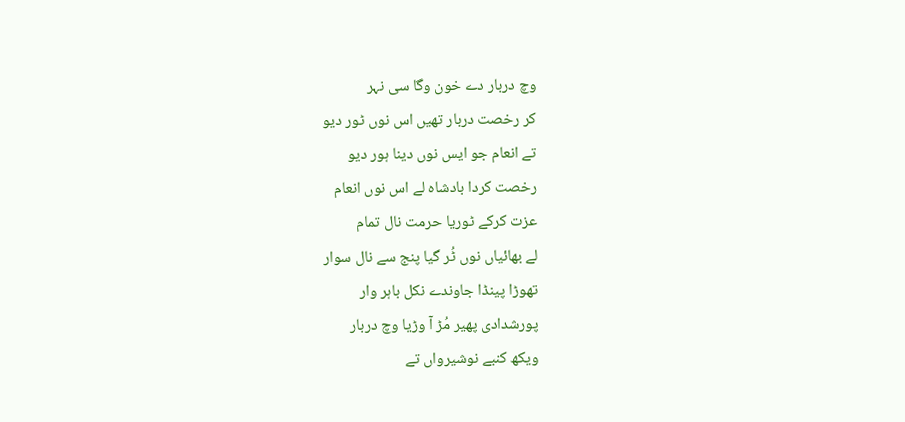وچ دربار دے خون وگا سی نہر
کر رخصت دربار تھیں اس نوں ٹور دیو
تے انعام جو ایس نوں دینا ہور دیو
رخصت کردا بادشاہ لے اس نوں انعام
عزت کرکے ٹوریا حرمت نال تمام
لے بھائیاں نوں ٹُر گیا پنج سے نال سوار
تھوڑا پینڈا جاوندے نکل باہر وار
پورشدادی پھیر مُڑ آ وڑیا وچ دربار
ویکھ کنبے نوشیرواں تے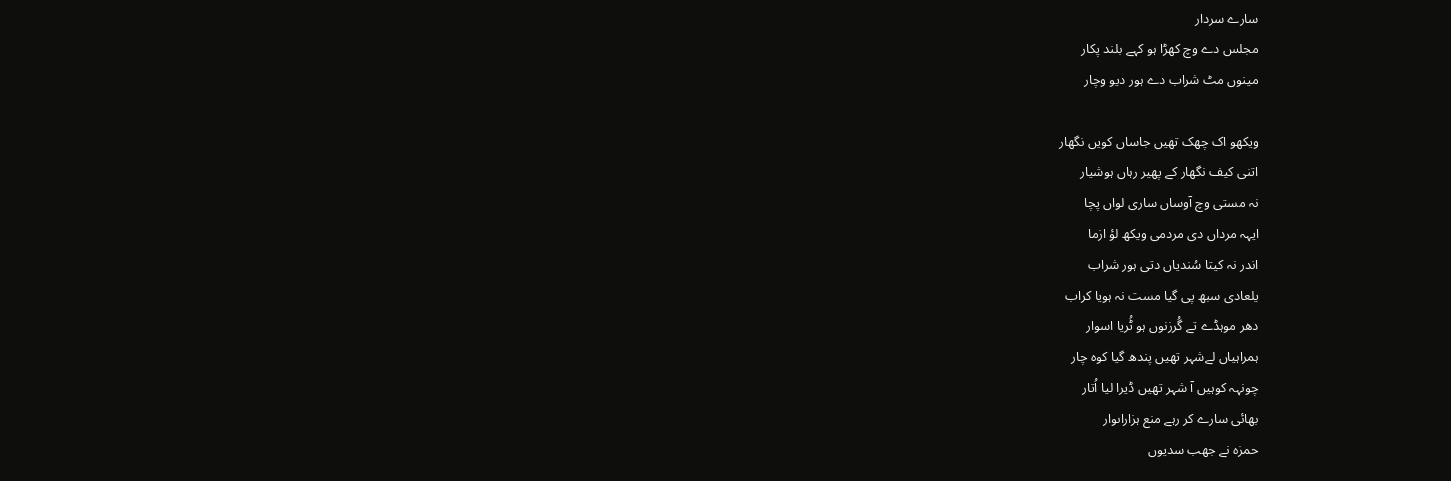سارے سردار
مجلس دے وچ کھڑا ہو کہے بلند پکار
مینوں مٹ شراب دے ہور دیو وچار

ویکھو اک چھک تھیں جاساں کویں نگھار
اتنی کیف نگھار کے پھیر رہاں ہوشیار
نہ مستی وچ آوساں ساری لواں پچا
ایہہ مرداں دی مردمی ویکھ لؤ ازما
اندر نہ کیتا سُندیاں دتی ہور شراب
یلعادی سبھ پی گیا مست نہ ہویا کراب
دھر موہڈے تے گُرزنوں ہو ٹُریا اسوار
ہمراہیاں لےشہر تھیں پندھ گیا کوہ چار
چونہہ کوہیں آ شہر تھیں ڈیرا لیا اُتار
بھائی سارے کر رہے منع ہزاراںوار
حمزہ نے جھب سدیوں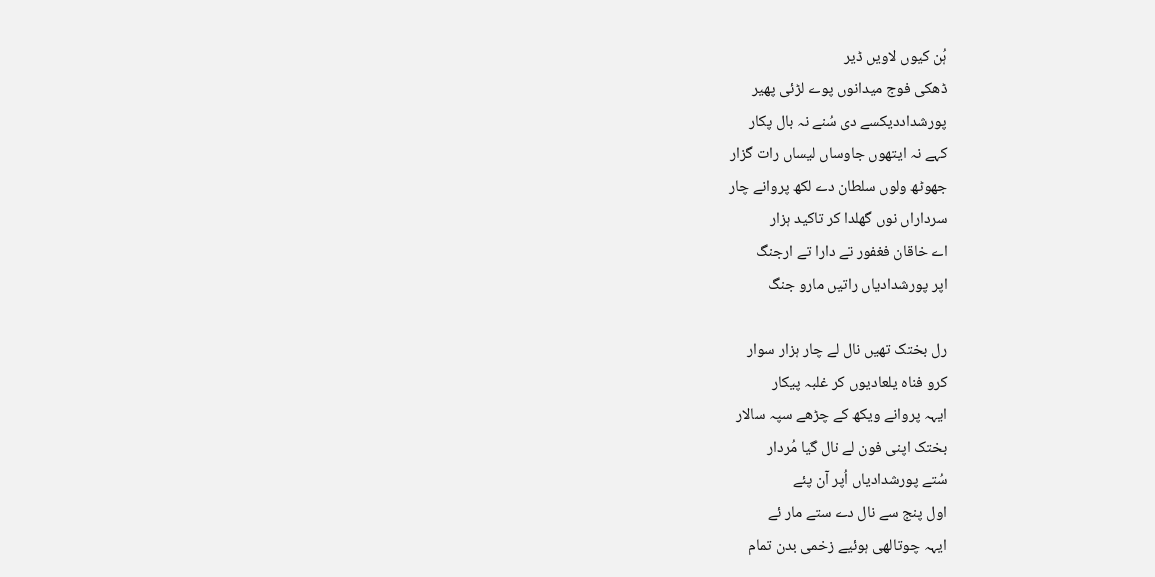ہُن کیوں لاویں ڈیر
ڈھکی فوج میدانوں پوے لڑئی پھیر
پورشداددیکسے دی سُنے نہ بال پکار
کہے نہ ایتھوں جاوساں لیساں رات گزار
جھوٹھ ولوں سلطان دے لکھ پروانے چار
سرداراں نوں گھلدا کر تاکید ہزار
اے خاقان فغفور تے دارا تے ارجنگ
اپر پورشدادیاں راتیں مارو جنگ

رل بختک تھیں نال لے چار ہزار سوار
کرو فناہ یلعادیوں کر غلبہ پیکار
ایہہ پروانے ویکھ کے چڑھے سپہ سالار
بختک اپنی فون لے نال گیا مُردار
سُتے پورشدادیاں اُپر آن پئے
اول پنج سے نال دے ستے مار ئے
ایہہ چوتالھی ہوئیے زخمی بدن تمام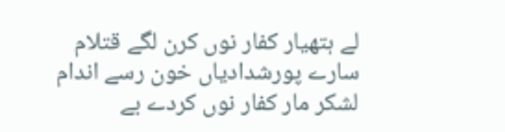لے ہتھیار کفار نوں کرن لگے قتلام
سارے پورشدادیاں خون رسے اندام
لشکر مار کفار نوں کردے بے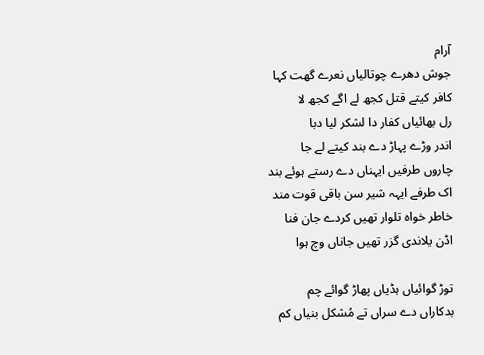آرام
جوش دھرے چوتالیاں نعرے گھت کہا
کافر کیتے قتل کجھ لے اگے کجھ لا
رل بھائیاں کفار دا لشکر لیا دبا
اندر وڑے پہاڑ دے بند کیتے لے جا
چاروں طرفیں ایہناں دے رستے ہوئے بند
اک طرفے ایہہ شیر سن باقی قوت مند
خاطر خواہ تلوار تھیں کردے جان فنا
اڈن یلاندی گزر تھیں جاناں وچ ہوا

توڑ گوائیاں ہڈیاں پھاڑ گوائے چم
بدکاراں دے سراں تے مُشکل بنیاں کم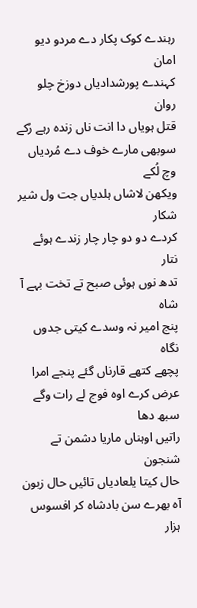رہندے کوک پکار دے مردو دیو امان
کہندے پورشدادیاں دوزخ چلو روان
قتل ہویاں دا انت ناں زندہ رہے رُکے
سوبھی مارے خوف دے مُردیاں وچ لُکے
ویکھن لاشاں ہلدیاں جت ول شیر شکار
کردے دو دو چار چار زندے ہوئے نتار
تدھ نوں ہوئی صبح تے تخت بہے آ شاہ
پنج امیر نہ وسدے کیتی جدوں نگاہ
پچھے کتھے قارناں گئے پنجے امرا
عرض کرے اوہ فوج لے رات وگے سبھ دھا
راتیں اوہناں ماریا دشمن تے شنجون
حال کیتا یلعادیاں تائیں حال زبون
آہ بھرے سن بادشاہ کر افسوس ہزار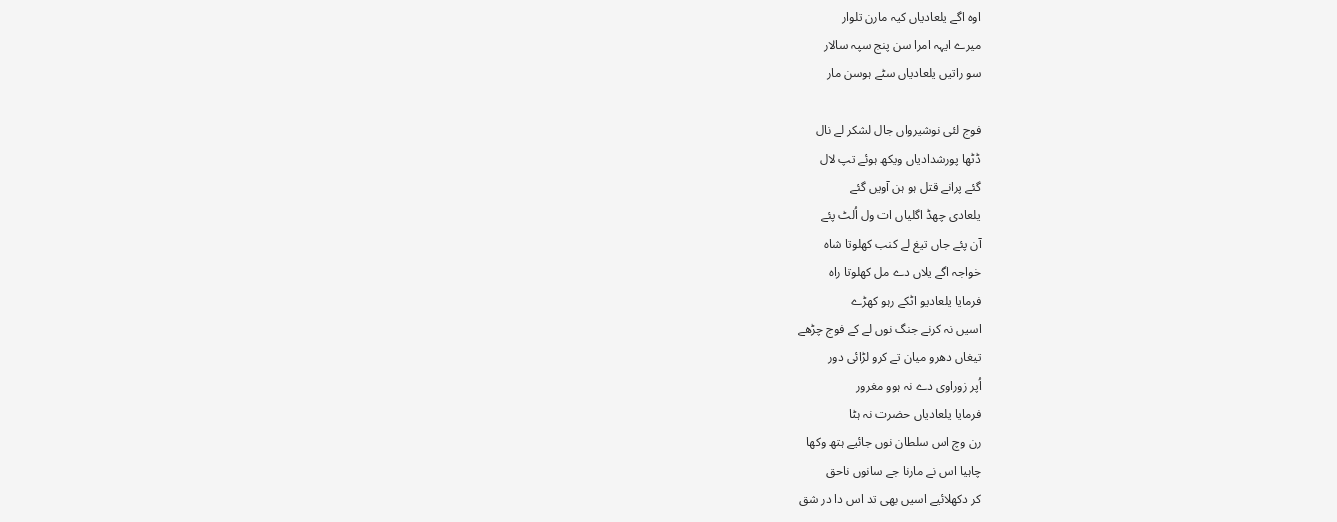اوہ اگے یلعادیاں کیہ مارن تلوار
میرے ایہہ امرا سن پنج سپہ سالار
سو راتیں یلعادیاں سٹے ہوسن مار

فوج لئی نوشیرواں جال لشکر لے نال
ڈٹھا پورشدادیاں ویکھ ہوئے تپ لال
گئے پرانے قتل ہو ہن آویں گئے
یلعادی چھڈ اگلیاں ات ول اُلٹ پئے
آن پئے جاں تیغ لے کنب کھلوتا شاہ
خواجہ اگے یلاں دے مل کھلوتا راہ
فرمایا یلعادیو اٹکے رہو کھڑے
اسیں نہ کرنے جنگ نوں لے کے فوج چڑھے
تیغاں دھرو میان تے کرو لڑائی دور
اُپر زوراوی دے نہ ہوو مغرور
فرمایا یلعادیاں حضرت نہ ہٹا
رن وچ اس سلطان نوں جائیے ہتھ وکھا
چاہیا اس نے مارنا جے سانوں ناحق
کر دکھلائیے اسیں بھی تد اس دا در شق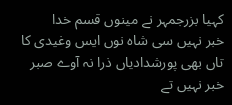کہیا بزرجمہر نے مینوں قسم خدا
خبر نہیں سی شاہ نوں ایس وغیدی کا
تاں بھی پورشدادیاں ذرا نہ آوے صبر
خبر نہیں تے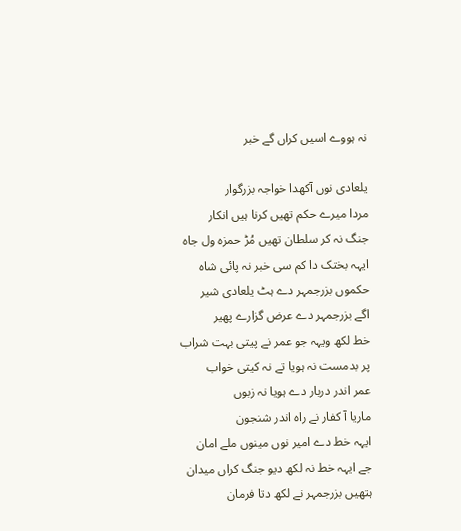نہ ہووے اسیں کراں گے خبر

یلعادی نوں آکھدا خواجہ بزرگوار
مردا میرے حکم تھیں کرنا ہیں انکار
جنگ نہ کر سلطان تھیں مُڑ حمزہ ول جاہ
ایہہ بختک دا کم سی خبر نہ پائی شاہ
حکموں بزرجمہر دے ہٹ یلعادی شیر
اگے بزرجمہر دے عرض گزارے پھیر
خط لکھ ویہہ جو عمر نے پیتی بہت شراب
پر بدمست نہ ہویا تے نہ کیتی خواب
عمر اندر دربار دے ہویا نہ زبوں
ماریا آ کفار نے راہ اندر شنجون
ایہہ خط دے امیر نوں مینوں ملے امان
جے ایہہ خط نہ لکھ دیو جنگ کراں میدان
ہتھیں بزرجمہر نے لکھ دتا فرمان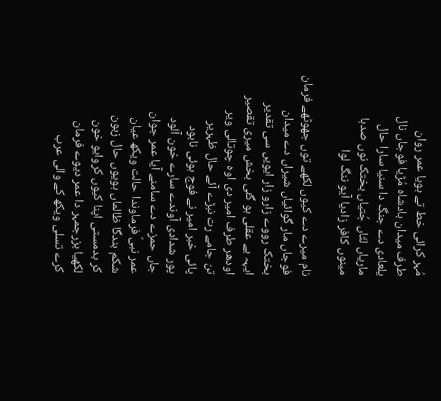مُہر کرائی خط تے ہویا عمر روان
طرف میدان بادشاہ مُڑیا فوجاں نال
یلعادی دے جنگ دا سنیا سارا حال
ماریاں لتّاں جُتیاں بختک نوں صدہا
مینوں کافر زادیا آیو ننگ لوا

نام میرے دے کیوں لکھے توں جھوٹھے فرمان
فوجاں مار گوائیاں شیراں دے میدان
بختک رووے زارو زار ایویں سی تقدیر
ایہہ بے عقلی ہو گئی بخش میری تقصیر
اودھر طرف امیر دی اوہ چوتالی ویر
تن جامے رت نبڑے آئے حال ظہریر
پائی خبر امیر نے فوج ہوئی نابود
پور شدادی آوندے سارے خون آلود
جاں حمزے دے سامنے آیا عمر جوان
عمر نبیؐ فرماوندا حالت ویکھ عیان
شکم بندگا ظالماں ہویوں حال زبون
کر بدمستی اپنا کیوں کروایو خون
لکھیا بزرجمہر دا عمر دیوے فرمان
کرے تسلی ویکھ کے والی عرب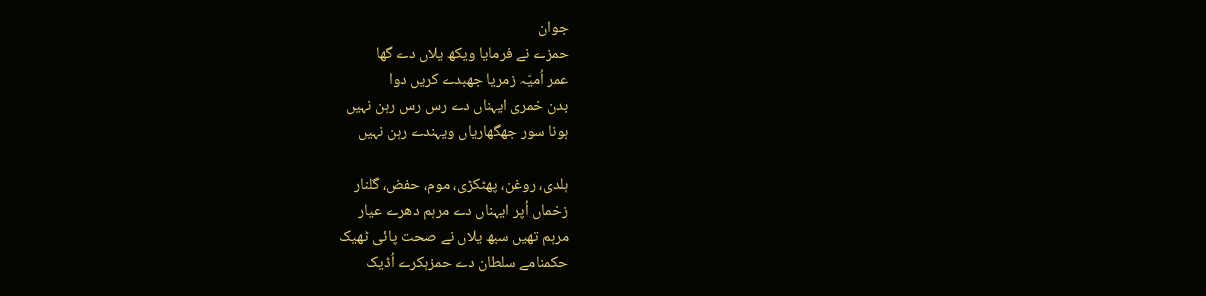جوان
حمزے نے فرمایا ویکھ یلاں دے گھا
عمر اُمیّہ زمریا جھبدے کریں دوا
بدن خمری ایہناں دے رس رس رہن نہیں
ہونا سور جھگھاریاں ویہندے رہن نہیں

ہلدی، روغن، پھٹکڑی، موم، حفض، گلنار
زخماں اُپر ایہناں دے مرہم دھرے عیار
مرہم تھیں سبھ یلاں نے صحت پائی ٹھیک
حکمنامے سلطان دے حمزہکرے اُڈیک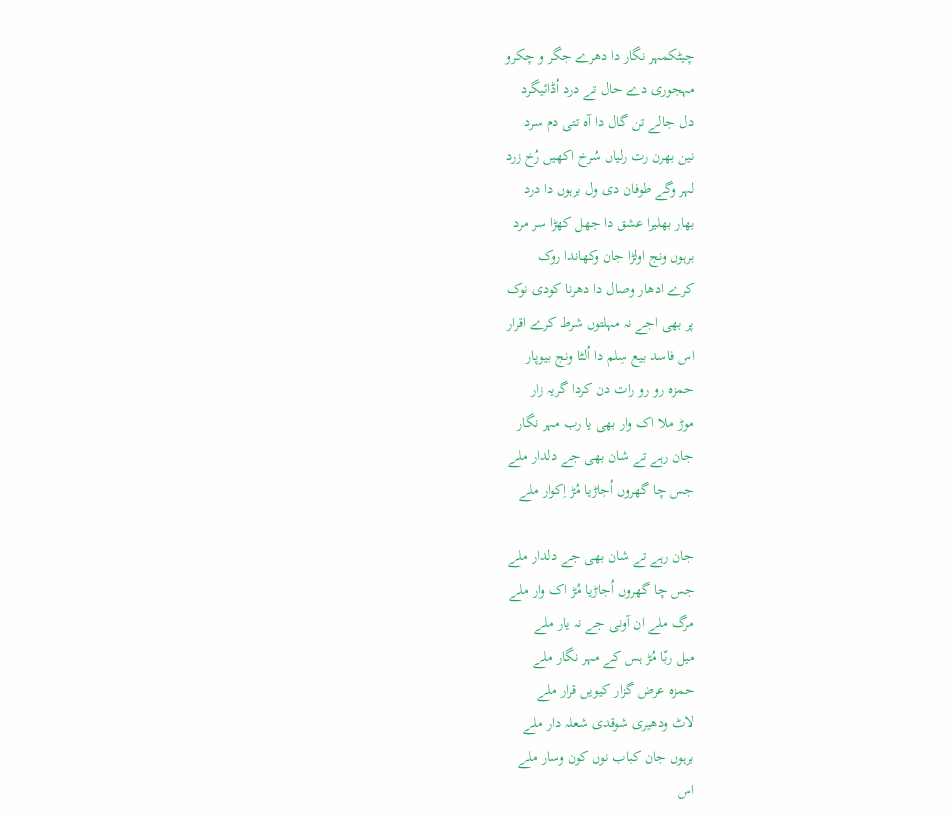چیٹکمہر نگار دا دھرے جگر و چکرو
مہجوری دے حال تے درد اُڈائیگرد
دل جالے تن گال دا آہ تتی دم سرد
نین بھرن رت رلیاں سُرخ اکھیں رُخ زرد
لہر وگے طوفان دی ول برہوں دا درد
بھار بھلیرا عشق دا جھل کھڑا سر مرد
برہوں ونج اولڑا جان وکھاندا روک
کرے ادھار وصال دا دھرنا کودی نوک
پر بھی اجے نہ مہلتوں شرط کرے اقرار
اس فاسد بیع سِلم دا اُلٹا ونج بیوپار
حمزہ رو رو رات دن کردا گریہ زار
موڑ ملا اک وار بھی یا رب مہر نگار
جان رہے تے شان بھی جے دلدار ملے
جس چا گھروں اُجاڑیا مُڑ اِکوار ملے

جان رہے تے شان بھی جے دلدار ملے
جس چا گھروں اُجاڑیا مُڑ اک وار ملے
مرگ ملے ان آونی جے نہ یار ملے
میل ربّا مُڑ ہس کے مہر نگار ملے
حمزہ عرض گزار کیویں قرار ملے
لاٹ ودھیری شوقدی شعلہ دار ملے
برہوں جان کباب نوں کون وسار ملے
اس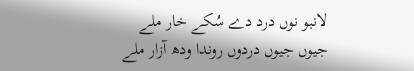لانبو نوں درد دے سُکے خار ملے
جیوں جیوں دردوں روندا ودھ آزار ملے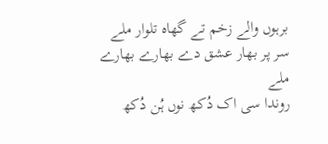برہوں والے زخم تے گھاہ تلوار ملے
سر پر بھار عشق دے بھارے بھارے ملے
روندا سی اک دُکھ نوں ہُن دُکھ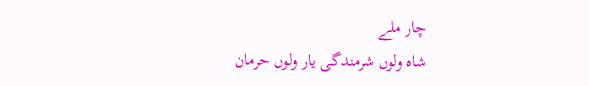چار ملے
شاہ ولوں شرمندگی یار ولوں حرمان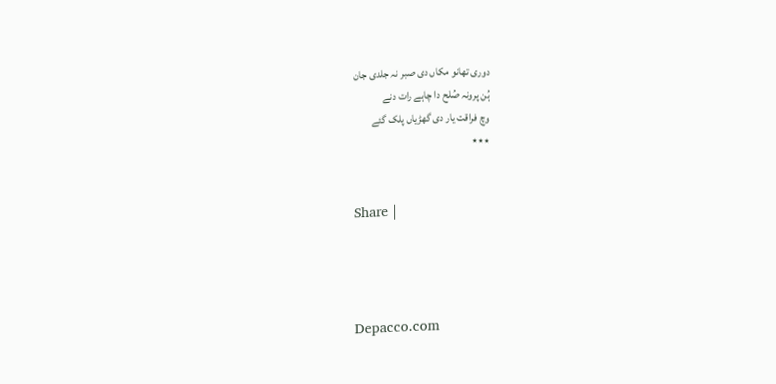دوری تھانو مکاں دی صبر نہ جلدی جان
ہُن پرونہ صُلح دا چاہے رات دنے
وچ فراقت یار دی گھڑیاں پلک گئے
٭٭٭


Share |




Depacco.com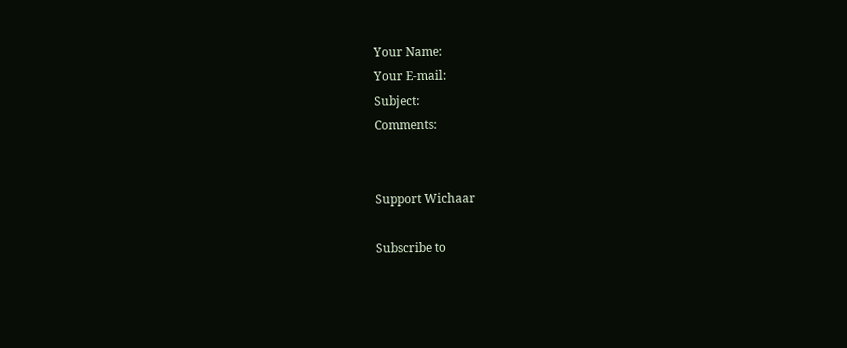Your Name:
Your E-mail:
Subject:
Comments:


Support Wichaar

Subscribe to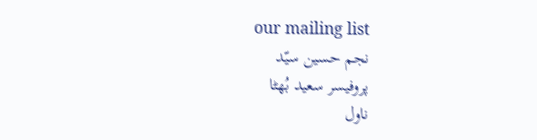our mailing list
نجم حسین سیّد
پروفیسر سعید بُھٹا
ناول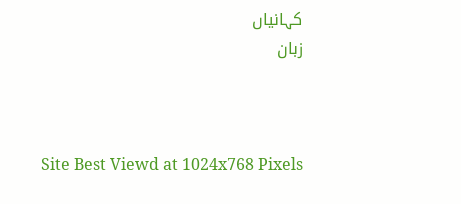کہانیاں
زبان



Site Best Viewd at 1024x768 Pixels